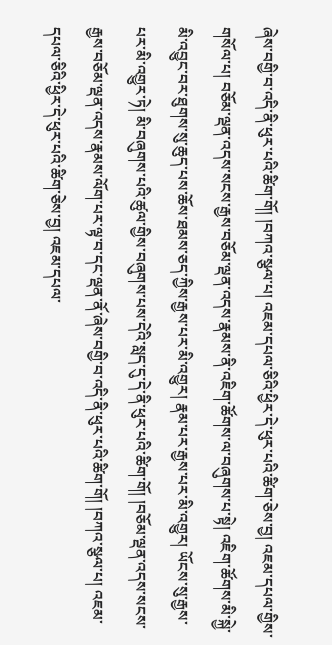ཞེས་བགྱི་བ་འདི་ནི་ཕུར་པའི་ཚིག་གོ། །བཀའ་སྩལ་པ། འཇམ་དཔལ་ཅིའི་ཕྱིར་དེ་ཕུར་པའི་ཚིག་ཅེས་བྱ། འཇམ་དཔལ་གྱིས་གསོལ་པ། བཅོམ་ལྡན་འདས་སངས་རྒྱས་བཅོམ་ལྡན་འདས་རྣམས་ནི་འཇིག་ཚོགས་ལ་བཞུགས་པ་སྟེ། འཇིག་ཚོགས་མི་སྐྱེ་མི་འབྱུང་བར་ཐུགས་སུ་ཆུད་པས་ཆོས་ཐམས་ཅད་ཀྱིས་རྒྱས་པར་མི་འགྱུར། རྣམ་པར་རྒྱས་པར་མི་འགྱུར། ཡོངས་སུ་རྒྱས་པར་མི་འགྱུར་ཏེ། མི་བཞུགས་པའི་ཚུལ་གྱིས་བཞུགས་པས་དེའི་སླད་དུ་དེ་ནི་ཕུར་པའི་ཚིག་གོ། །བཅོམ་ལྡན་འདས་སངས་རྒྱས་བཅོམ་ལྡན་འདས་རྣམས་ལོག་པར་ལྟ་བ་དང་ལྡན་ནོ་ཞེས་བགྱི་བ་འདི་ནི་ཕུར་པའི་ཚིག་གོ། །བཀའ་སྩལ་པ། འཇམ་དཔལ་ཅིའི་ཕྱིར་དེ་ཕུར་པའི་ཚིག་ཅེས་བྱ། འཇམ་དཔལ་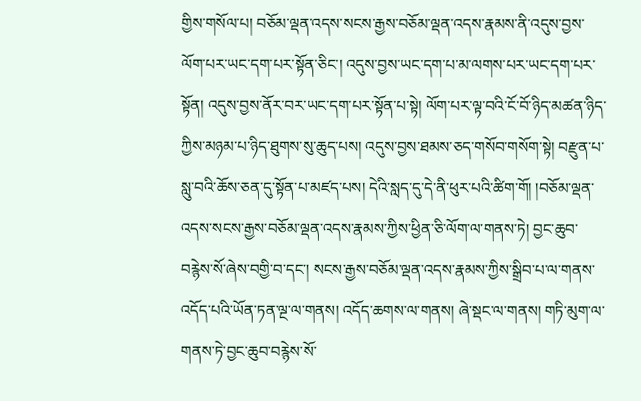གྱིས་གསོལ་པ། བཅོམ་ལྡན་འདས་སངས་རྒྱས་བཅོམ་ལྡན་འདས་རྣམས་ནི་འདུས་བྱས་ལོག་པར་ཡང་དག་པར་སྟོན་ཅིང་། འདུས་བྱས་ཡང་དག་པ་མ་ལགས་པར་ཡང་དག་པར་སྟོན། འདུས་བྱས་ནོར་བར་ཡང་དག་པར་སྟོན་པ་སྟེ། ལོག་པར་ལྟ་བའི་ངོ་བོ་ཉིད་མཚན་ཉིད་ཀྱིས་མཉམ་པ་ཉིད་ཐུགས་སུ་ཆུད་པས། འདུས་བྱས་ཐམས་ཅད་གསོབ་གསོག་སྟེ། བརྫུན་པ་སླུ་བའི་ཆོས་ཅན་དུ་སྟོན་པ་མཛད་པས། དེའི་སླད་དུ་དེ་ནི་ཕུར་པའི་ཚིག་གོ། །བཅོམ་ལྡན་འདས་སངས་རྒྱས་བཅོམ་ལྡན་འདས་རྣམས་ཀྱིས་ཕྱིན་ཅི་ལོག་ལ་གནས་ཏེ། བྱང་ཆུབ་བརྙེས་སོ་ཞེས་བགྱི་བ་དང་། སངས་རྒྱས་བཅོམ་ལྡན་འདས་རྣམས་ཀྱིས་སྒྲིབ་པ་ལ་གནས་འདོད་པའི་ཡོན་ཏན་ལྔ་ལ་གནས། འདོད་ཆགས་ལ་གནས། ཞེ་སྡང་ལ་གནས། གཏི་མུག་ལ་གནས་ཏེ་བྱང་ཆུབ་བརྙེས་སོ་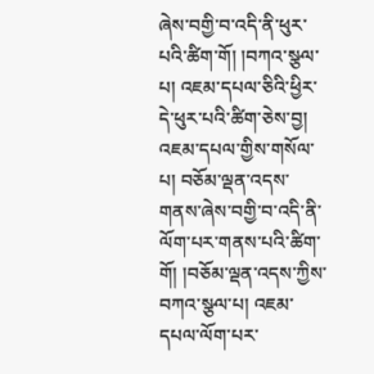ཞེས་བགྱི་བ་འདི་ནི་ཕུར་པའི་ཚིག་གོ། །བཀའ་སྩལ་པ། འཇམ་དཔལ་ཅིའི་ཕྱིར་དེ་ཕུར་པའི་ཚིག་ཅེས་བྱ། འཇམ་དཔལ་གྱིས་གསོལ་པ། བཅོམ་ལྡན་འདས་གནས་ཞེས་བགྱི་བ་འདི་ནི་ལོག་པར་གནས་པའི་ཚིག་གོ། །བཅོམ་ལྡན་འདས་ཀྱིས་བཀའ་སྩལ་པ། འཇམ་དཔལ་ལོག་པར་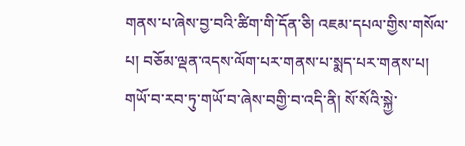གནས་པ་ཞེས་བྱ་བའི་ཚིག་གི་དོན་ཅི། འཇམ་དཔལ་གྱིས་གསོལ་པ། བཅོམ་ལྡན་འདས་ལོག་པར་གནས་པ་སྨད་པར་གནས་པ། གཡོ་བ་རབ་ཏུ་གཡོ་བ་ཞེས་བགྱི་བ་འདི་ནི། སོ་སོའི་སྐྱེ་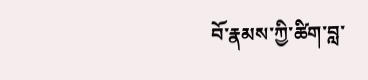བོ་རྣམས་ཀྱི་ཚིག་བླ་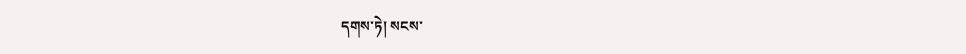དགས་ཏེ། སངས་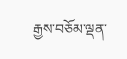རྒྱས་བཅོམ་ལྡན་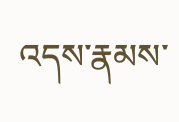འདས་རྣམས་